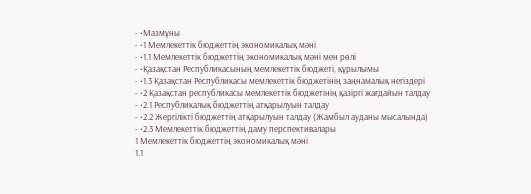- •Мазмұны
- •1 Мемлекеттік бюджеттің экономикалық мәні
- •1.1 Мемлекеттік бюджеттің экономикалық мәні мен рөлі
- •Қазақстан Республикасының мемлекеттік бюджеті, құрылымы
- •1.3 Қазақстан Республикасы мемлекеттік бюджетінің заңнамалық негіздері
- •2 Қазақстан республикасы мемлекеттік бюджетінің қазіргі жағдайын талдау
- •2.1 Республикалық бюджеттің атқарылуын талдау
- •2.2 Жергілікті бюджеттің атқарылуын талдау (Жамбыл ауданы мысалында)
- •2.3 Мемлекеттік бюджеттің даму перспективалары
1 Мемлекеттік бюджеттің экономикалық мәні
1.1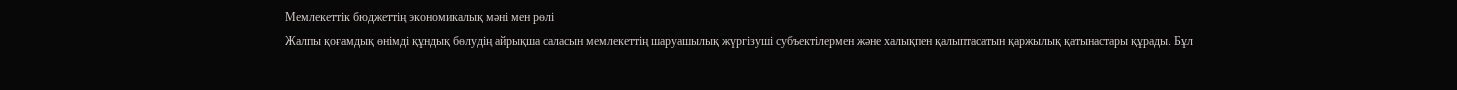Мемлекеттік бюджеттің экономикалық мәні мен рөлі
Жалпы қоғамдық өнімді құндық бөлудің айрықша саласын мемлекеттің шаруашылық жүргізуші субъектілермен және халықпен қалыптасатын қаржылық қатынастары құрады. Бұл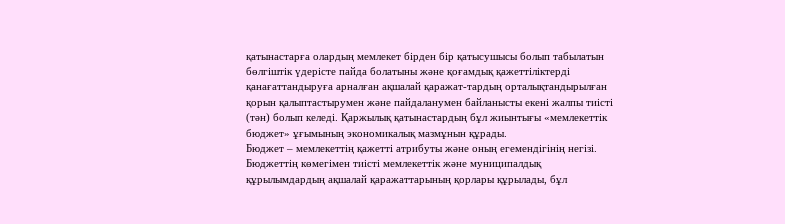қатынастарға олардың мемлекет бірден бір қатысушысы болып табылатын бөлгіштік үдерісте пайда болатыны және қоғамдық қажеттіліктерді қанағаттандыруға арналған ақшалай қаражат-тардың орталықтандырылған қорын қалыптастырумен және пайдаланумен байланысты екені жалпы тиісті (тән) болып келеді. Қаржылық қатынастардың бұл жиынтығы «мемлекеттік бюджет» ұғымының экономикалық мазмұнын құрады.
Бюджет – мемлекеттің қажетті атрибуты және оның егемендігінің негізі. Бюджеттің көмегімен тиісті мемлекеттік және муниципалдық құрылымдардың ақшалай қаражаттарының қорлары құрылады, бұл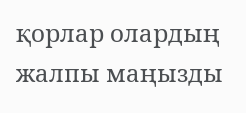қорлар олардың жалпы маңызды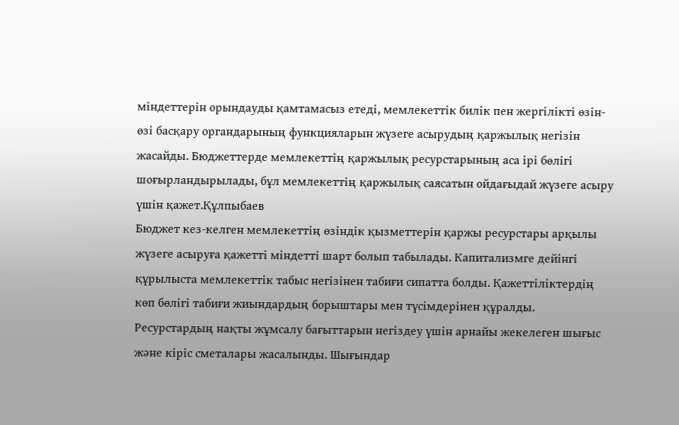міндеттерін орындауды қамтамасыз етеді, мемлекеттік билік пен жергілікті өзін-өзі басқару органдарының функцияларын жүзеге асырудың қаржылық негізін жасайды. Бюджеттерде мемлекеттің қаржылық ресурстарының аса ірі бөлігі шоғырландырылады, бұл мемлекеттің қаржылық саясатын ойдағыдай жүзеге асыру үшін қажет.Құлпыбаев
Бюджет кез-келген мемлекеттің өзіндік қызметтерін қаржы ресурстары арқылы жүзеге асыруға қажетті міндетті шарт болып табылады. Капитализмге дейінгі құрылыста мемлекеттік табыс негізінен табиғи сипатта болды. Қажеттіліктердің көп бөлігі табиғи жиындардың борыштары мен түсімдерінен құралды. Ресурстардың нақты жұмсалу бағыттарын негіздеу үшін арнайы жекелеген шығыс және кіріс сметалары жасалынды. Шығындар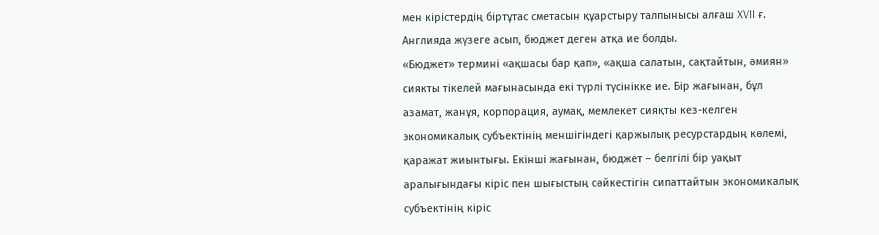мен кірістердің біртұтас сметасын құарстыру талпынысы алғаш XVII ғ. Англияда жүзеге асып, бюджет деген атқа ие болды.
«Бюджет» термині «ақшасы бар қап», «ақша салатын, сақтайтын, әмиян» сиякты тікелей мағынасында екі түрлі түсінікке ие. Бір жағынан, бұл азамат, жанұя, корпорация, аумақ, мемлекет сияқты кез-келген экономикалық субъектінің меншігіндегі қаржылық ресурстардың көлемі, қаражат жиынтығы. Екінші жағынан, бюджет – белгілі бір уақыт аралығындағы кіріс пен шығыстың сәйкестігін сипаттайтын экономикалық субъектінің кіріс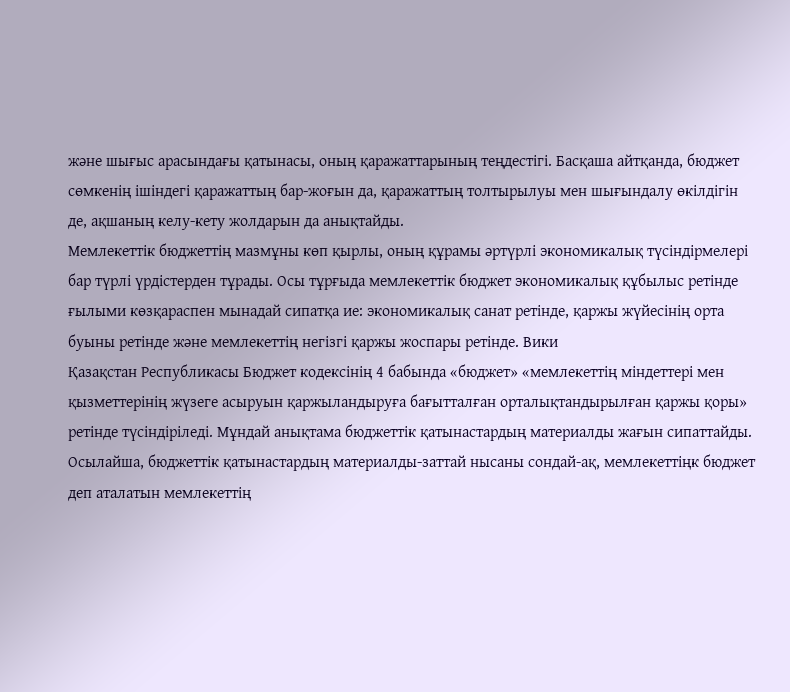және шығыс арасындағы қатынасы, оның қаражаттарының теңдестігі. Басқаша айтқанда, бюджет сөмкенің ішіндегі қаражаттың бар-жоғын да, қаражаттың толтырылуы мен шығындалу өкілдігін де, ақшаның келу-кету жолдарын да анықтайды.
Мемлекеттік бюджеттің мазмұны көп қырлы, оның құрамы әртүрлі экономикалық түсіндірмелері бар түрлі үрдістерден тұрады. Осы тұрғыда мемлекеттік бюджет экономикалық құбылыс ретінде ғылыми көзқараспен мынадай сипатқа ие: экономикалық санат ретінде, қаржы жүйесінің орта буыны ретінде және мемлекеттің негізгі қаржы жоспары ретінде. Вики
Қазақстан Республикасы Бюджет кодексінің 4 бабында «бюджет» «мемлекеттің міндеттері мен қызметтерінің жүзеге асыруын қаржыландыруға бағытталған орталықтандырылған қаржы қоры» ретінде түсіндіріледі. Мұндай анықтама бюджеттік қатынастардың материалды жағын сипаттайды.
Осылайша, бюджеттік қатынастардың материалды-заттай нысаны сондай-ақ, мемлекеттіңк бюджет деп аталатын мемлекеттің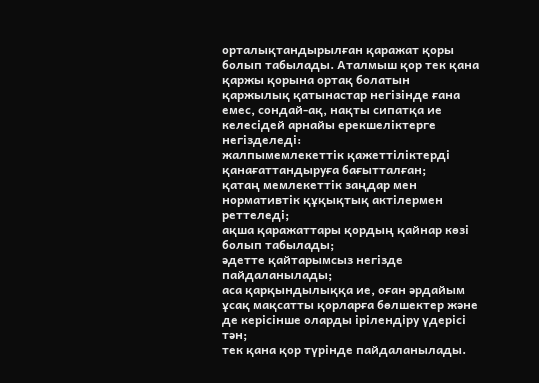орталықтандырылған қаражат қоры болып табылады. Аталмыш қор тек қана қаржы қорына ортақ болатын қаржылық қатынастар негізінде ғана емес, сондай-ақ, нақты сипатқа ие келесідей арнайы ерекшеліктерге негізделеді:
жалпымемлекеттік қажеттіліктерді қанағаттандыруға бағытталған;
қатаң мемлекеттік заңдар мен нормативтік құқықтық актілермен реттеледі;
ақша қаражаттары қордың қайнар көзі болып табылады;
әдетте қайтарымсыз негізде пайдаланылады;
аса қарқындылыққа ие, оған әрдайым ұсақ мақсатты қорларға бөлшектер және де керісінше оларды ірілендіру үдерісі тән;
тек қана қор түрінде пайдаланылады.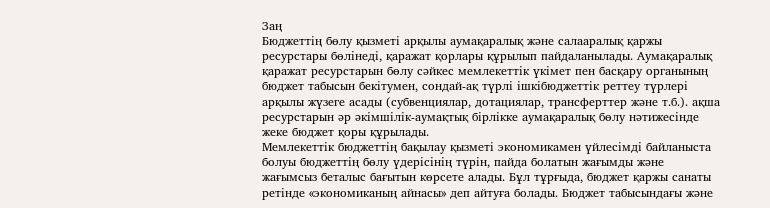Заң
Бюджеттің бөлу қызметі арқылы аумақаралық және салааралық қаржы ресурстары бөлінеді, қаражат қорлары құрылып пайдаланылады. Аумақаралық қаражат ресурстарын бөлу сәйкес мемлекеттік үкімет пен басқару органының бюджет табысын бекітумен, сондай-ақ түрлі ішкібюджеттік реттеу түрлері арқылы жүзеге асады (субвенциялар, дотациялар, трансферттер және т.б.). ақша ресурстарын әр әкімшілік-аумақтық бірлікке аумақаралық бөлу нәтижесінде жеке бюджет қоры құрылады.
Мемлекеттік бюджеттің бақылау қызметі экономикамен үйлесімді байланыста болуы бюджеттің бөлу үдерісінің түрін, пайда болатын жағымды және жағымсыз беталыс бағытын көрсете алады. Бұл тұрғыда, бюджет қаржы санаты ретінде «экономиканың айнасы» деп айтуға болады. Бюджет табысындағы және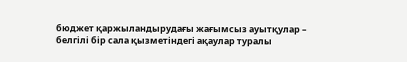бюджет қаржыландырудағы жағымсыз ауытқулар – белгілі бір сала қызметіндегі ақаулар туралы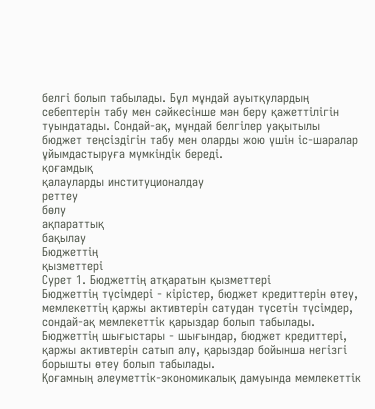белгі болып табылады. Бұл мұндай ауытқулардың себептерін табу мен сәйкесінше мән беру қажеттілігін туындатады. Сондай-ақ, мұндай белгілер уақытылы бюджет теңсіздігін табу мен оларды жою үшін іс-шаралар ұйымдастыруға мүмкіндік береді.
қоғамдық
қалауларды институционалдау
реттеу
бөлу
ақпараттық
бақылау
Бюджеттің
қызметтері
Сурет 1. Бюджеттің атқаратын қызметтері
Бюджеттің түсімдері - кірістер, бюджет кредиттерін өтеу, мемлекеттің қаржы активтерін сатудан түсетін түсімдер, сондай-ақ мемлекеттік қарыздар болып табылады.
Бюджеттің шығыстары - шығындар, бюджет кредиттері, қаржы активтерін сатып алу, қарыздар бойынша негізгі борышты өтеу болып табылады.
Қоғамның әлеуметтік-экономикалық дамуында мемлекеттік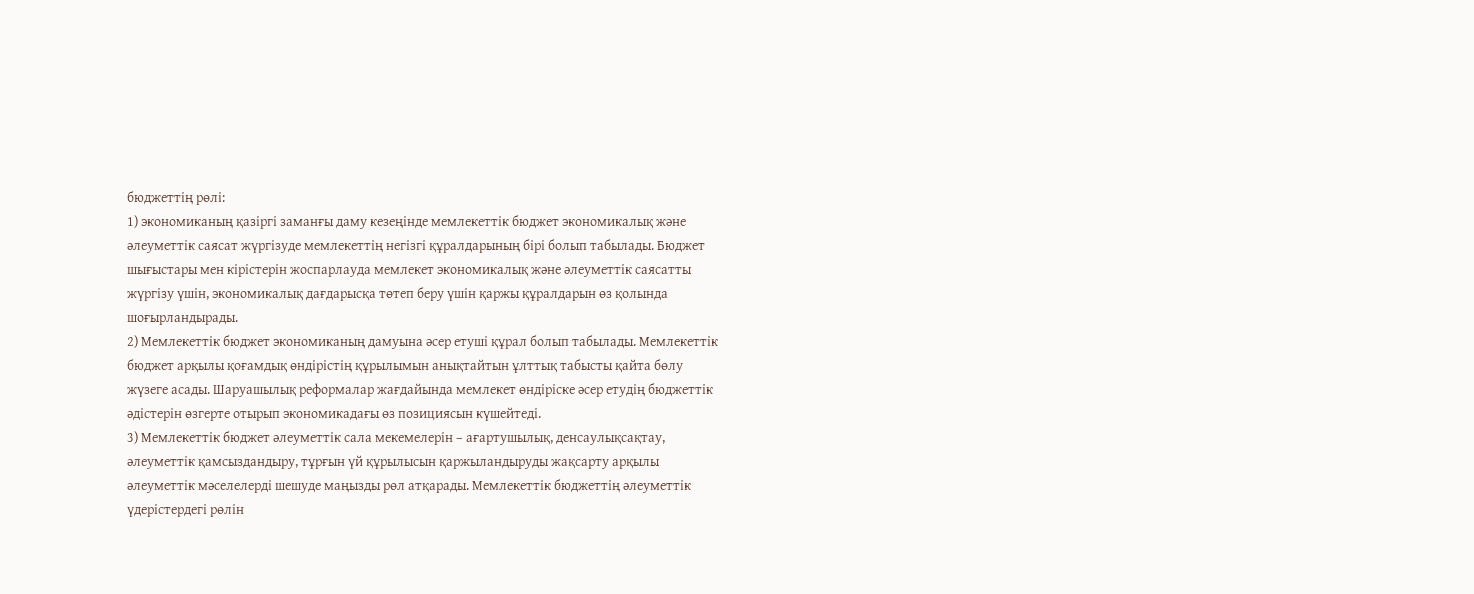бюджеттің рөлі:
1) экономиканың қазіргі заманғы даму кезеңінде мемлекеттік бюджет экономикалық және әлеуметтік саясат жүргізуде мемлекеттің негізгі құралдарының бірі болып табылады. Бюджет шығыстары мен кірістерін жоспарлауда мемлекет экономикалық және әлеуметтік саясатты жүргізу үшін, экономикалық дағдарысқа төтеп беру үшін қаржы құралдарын өз қолында шоғырландырады.
2) Мемлекеттік бюджет экономиканың дамуына әсер етуші құрал болып табылады. Мемлекеттік бюджет арқылы қоғамдық өндірістің құрылымын анықтайтын ұлттық табысты қайта бөлу жүзеге асады. Шаруашылық реформалар жағдайында мемлекет өндіріске әсер етудің бюджеттік әдістерін өзгерте отырып экономикадағы өз позициясын күшейтеді.
3) Мемлекеттік бюджет әлеуметтік сала мекемелерін – ағартушылық, денсаулықсақтау, әлеуметтік қамсыздандыру, тұрғын үй құрылысын қаржыландыруды жақсарту арқылы әлеуметтік мәселелерді шешуде маңызды рөл атқарады. Мемлекеттік бюджеттің әлеуметтік үдерістердегі рөлін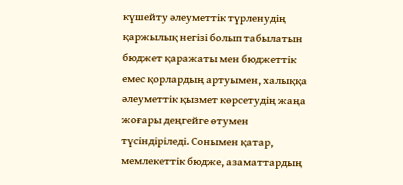күшейту әлеуметтік түрленудің қаржылық негізі болып табылатын бюджет қаражаты мен бюджеттік емес қорлардың артуымен, халыққа әлеуметтік қызмет көрсетудің жаңа жоғары деңгейге өтумен түсіндіріледі. Сонымен қатар, мемлекеттік бюдже, азаматтардың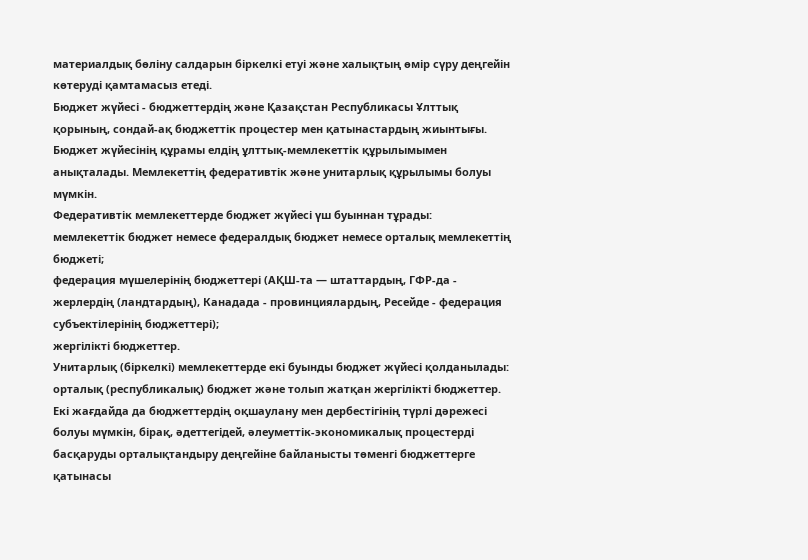материалдық бөліну салдарын біркелкі етуі және халықтың өмір сүру деңгейін көтеруді қамтамасыз етеді.
Бюджет жүйесі - бюджеттердің және Қазақстан Республикасы Ұлттық қорының, сондай-ақ бюджеттік процестер мен қатынастардың жиынтығы.
Бюджет жүйесінің құрамы елдің ұлттық-мемлекеттік құрылымымен анықталады. Мемлекеттің федеративтік және унитарлық құрылымы болуы мүмкін.
Федеративтік мемлекеттерде бюджет жүйесі үш буыннан тұрады:
мемлекеттік бюджет немесе федералдық бюджет немесе орталық мемлекеттің бюджеті;
федерация мүшелерінің бюджеттері (АҚШ-та — штаттардың, ГФР-да - жерлердің (ландтардың), Канадада - провинциялардың, Ресейде - федерация субъектілерінің бюджеттері);
жергілікті бюджеттер.
Унитарлық (біркелкі) мемлекеттерде екі буынды бюджет жүйесі қолданылады: орталық (республикалық) бюджет және толып жатқан жергілікті бюджеттер. Екі жағдайда да бюджеттердің оқшаулану мен дербестігінің түрлі дәрежесі болуы мүмкін, бірақ, әдеттегідей, әлеуметтік-экономикалық процестерді басқаруды орталықтандыру деңгейіне байланысты төменгі бюджеттерге қатынасы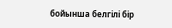бойынша белгілі бір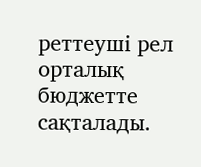реттеуші рел орталық бюджетте сақталады.